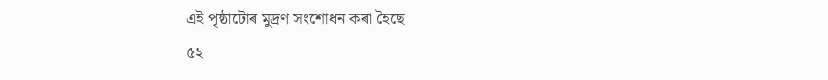এই পৃষ্ঠাটোৰ মুদ্ৰণ সংশোধন কৰা হৈছে
৫২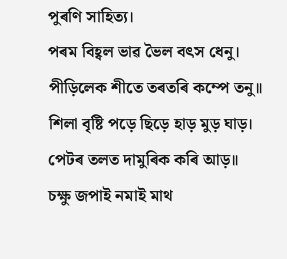পুৰণি সাহিত্য।
পৰম বিহ্বল ভাৱ ভৈল বৎস ধেনু।
পীড়িলেক শীতে তৰতৰি কম্পে তনু॥
শিলা বৃষ্টি পড়ে ছিড়ে হাড় মুড় ঘাড়।
পেটৰ তলত দামুৰিক কৰি আড়॥
চক্ষু জপাই নমাই মাথ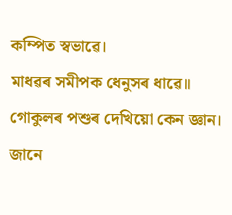কম্পিত স্বভাৱে।
মাধৱৰ সমীপক ধেনুসৰ ধাৱে॥
গোকুলৰ পশুৰ দেখিয়ো কেন জ্ঞান।
জানে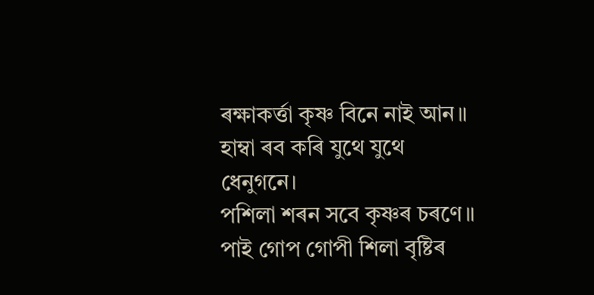ৰক্ষাকৰ্ত্তা কৃষ্ণ বিনে নাই আন॥
হাম্বা ৰব কৰি যুথে যুথে ধেনুগনে।
পশিলা শৰন সবে কৃষ্ণৰ চৰণে॥
পাই গোপ গোপী শিলা বৃষ্টিৰ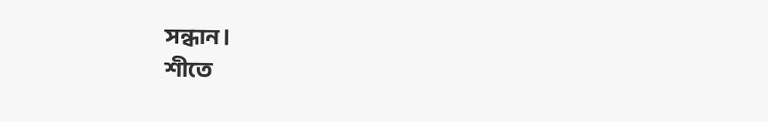সন্ধান।
শীতে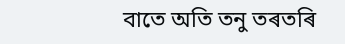বাতে অতি তনু তৰতৰি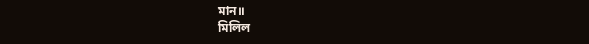মান॥
মিলিল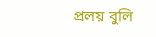প্ৰলয় বুলি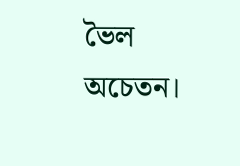ভৈল অচেতন।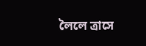লৈলে ত্ৰাসে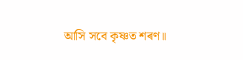আসি সবে কৃষ্ণত শৰণ॥